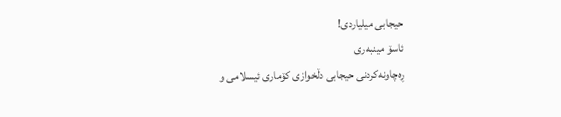حیجابی میلیاردی!
ئاسۆ مینبەری
ڕەچاونەکردنی حیجابی دڵخوازی کۆماری ئیسلامی و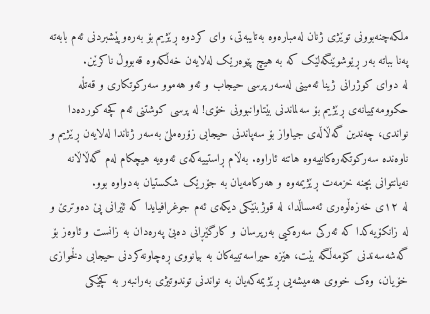ملکەچنەبوونی توێژی ژنان لەمبارەوە بەتایبەتی، وای کردوە ڕێژیم بۆ بەرەوپێشبردنی ئەم بابەتە پەنا بباتە بەر ڕێوشوێنگەلێک کە بە هیچ پێوەرێک لەلایەن خەڵکەوە قەبووڵ ناکرێن.
لە دوای کوژرانی ژینا ئەمینی لەسەر پرسی حیجاب و ئەو هەموو سەرکوتکاری و قەتڵە حکوومەتییانەی ڕێژیم بۆ سەلماندنی بێتاوانبوونی خۆی! لە پرسی کوشتنی ئەم کچە کوردەدا نواندی، چەندین گەڵاڵەی جیاواز بۆ سەپاندنی حیجابی زۆرەملێ بەسەر ژناندا لەلایەن ڕێژیم و ناوەندە سەرکوتکەرەکانییەوە هاتنە ئاراوە. بەڵام ڕاستییەکەی ئەوەیە هیچکام لەم گەڵاڵانە نەیانتوانی بچنە خزمەت ڕێژیمەوە و هەرکامەیان بە جۆرێک شکستیان بەدواوە بوو.
لە ١٢ی خەزەڵوەری ئەمساڵدا، لە قوژبنێکی دیکەی ئەم جوغرافیایدا کە ئێرانی پێ دەوترێ و لە زانکۆیەکدا کە ئەرکی سەرەکیی بەرپرسان و کارگێڕانی دەبێ پەرەدان بە زانست و ئاوەز بۆ گەشەسەندنی کۆمەڵگە بێت، هێزە حیراسەتییەکان بە بیانووی ڕەچاونەکردنی حیجابی دڵخوازی خۆیان، وەک خووی هەمیشەیی ڕێژیمەکەیان بە نواندنی توندوتیژی بەرانبەر بە کچێکی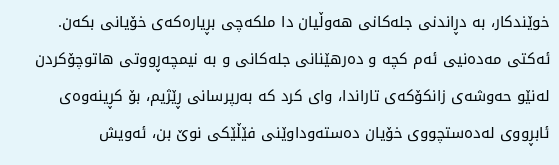خوێندکار، بە دڕاندنی جلەکانی هەوڵیان دا ملکەچی بڕیارەکەی خۆیانی بکەن. ئەکتی مەدەنیی ئەم کچە و دەرهێنانی جلەکانی و بە نیمچەڕووتی هاتوچۆکردن لەنێو حەوشەی زانکۆکەی تاراندا، وای کرد کە بەرپرسانی ڕێژیم، بۆ کڕینەوەی ئابڕووی لەدەستچووی خۆیان دەستەوداوێنی فێڵێکی نوێ بن، ئەویش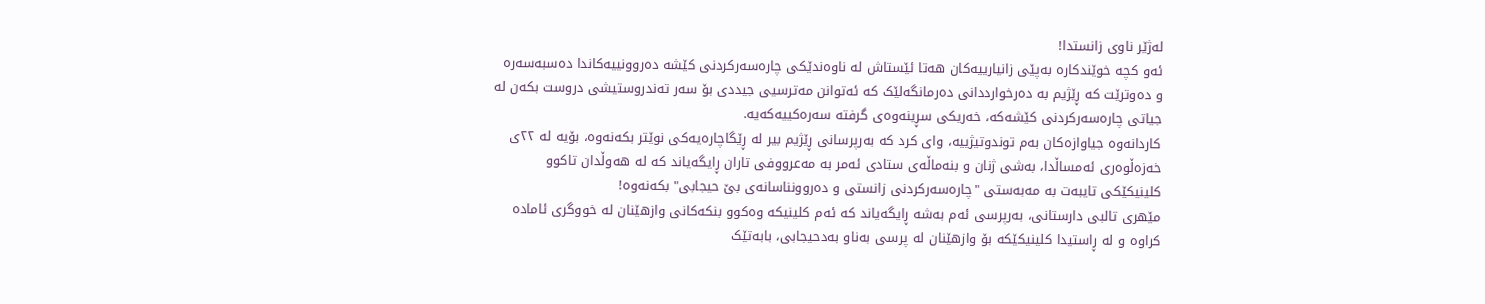لەژێر ناوی زانستدا!
ئەو کچە خوێندکارە بەپێی زانیارییەکان هەتا ئێستاش لە ناوەندێکی چارەسەرکردنی کێشە دەروونییەکاندا دەسبەسەرە و دەوترێت کە ڕێژیم بە دەرخوارددانی دەرمانگەلێک کە ئەتوانن مەترسیی جیددی بۆ سەر تەندروستیشی دروست بکەن لە جیاتی چارەسەرکردنی کێشەکە، خەریکی سڕینەوەی گرفتە سەرەکییەکەیە.
کاردانەوە جیاوازەکان بەم توندوتیژییە، وای کرد کە بەرپرسانی ڕێژیم بیر لە ڕێگاچارەیەکی نوێتر بکەنەوە، بۆیە لە ٢٢ی خەزەڵوەری ئەمساڵدا، بەشی ژنان و بنەماڵەی ستادی ئەمر بە مەعرووفی تاران ڕایگەیاند کە لە هەوڵدان تاکوو کلینیکێکی تایبەت بە مەبەستی "چارەسەرکردنی زانستی و دەروونناسانەی بێ حیجابی" بکەنەوە!
مێهری تالبی دارستانی، بەرپرسی ئەم بەشە ڕایگەیاند کە ئەم کلینیکە وەکوو بنکەکانی وازهێنان لە خووگری ئامادە کراوە و لە ڕاستیدا کلینیکێکە بۆ وازهێنان لە پرسی بەناو بەدحیجابی، بابەتێک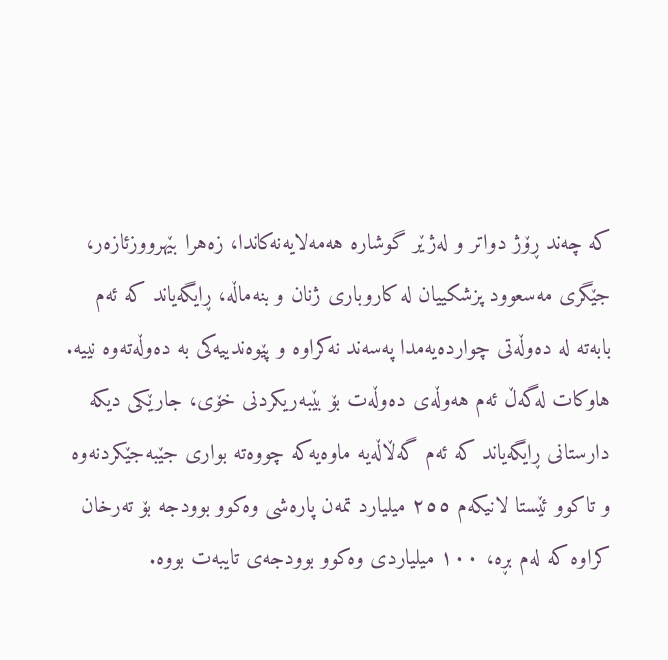کە چەند ڕۆژ دواتر و لەژێر گوشارە هەمەلایەنەکاندا، زەهرا بێهرووزئازەر، جێگری مەسعوود پزشکییان لە کاروباری ژنان و بنەماڵە، ڕایگەیاند کە ئەم بابەتە لە دەوڵەتی چواردەیەمدا پەسەند نەکراوە و پێوەندییەکی بە دەوڵەتەوە نییە.
هاوکات لەگەڵ ئەم هەوڵەی دەوڵەت بۆ بێبەریکردنی خۆی، جارێکی دیکە دارستانی ڕایگەیاند کە ئەم گەڵاڵەیە ماوەیەکە چووەتە بواری جێبەجێکردنەوە و تاکوو ئێستا لانیکەم ٢٥٥ میلیارد تمەن پارەشی وەکوو بوودجە بۆ تەرخان کراوە کە لەم بڕە، ١٠٠ میلیاردی وەکوو بوودجەی تایبەت بووە.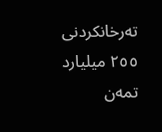تەرخانکردنی ٢٥٥ میلیارد تمەن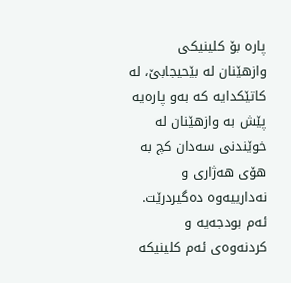پارە بۆ کلینیکی وازهێنان لە بێحیجابێ، لە کاتێکدایە کە بەو پارەیە پێش بە وازهێنان لە خوێندنی سەدان کچ بە هۆی هەژاری و نەدارییەوە دەگیردرێت.
ئەم بودجەیە و کردنەوەی ئەم کلینیکە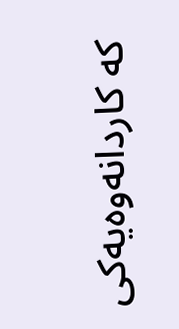کە کاردانەوەیەکی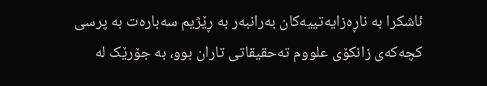ئاشکرا بە ناڕەزایەتییەکان بەرانبەر بە ڕێژیم سەبارەت بە پرسی کچەکەی زانکۆی علووم تەحقیقاتی تاران بوو، بە جۆرێک لە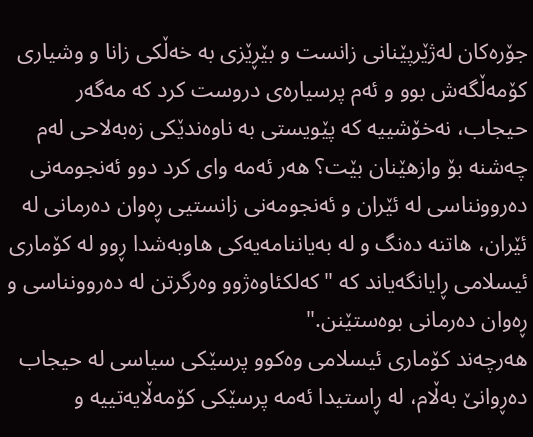جۆرەکان لەژێرپێنانی زانست و بێڕێزی بە خەڵکی زانا و وشیاری کۆمەڵگەش بوو و ئەم پرسیارەی دروست کرد کە مەگەر حیجاب، نەخۆشییە کە پێویستی بە ناوەندێکی زەبەلاحی لەم چەشنە بۆ وازهێنان بێت؟ هەر ئەمە وای کرد دوو ئەنجومەنی دەروونناسی لە ئێران و ئەنجومەنی زانستیی ڕەوان دەرمانی لە ئێران، هاتنە دەنگ و لە بەیاننامەیەکی هاوبەشدا ڕوو لە کۆماری ئیسلامی ڕایانگەیاند کە "کەلکئاوەژوو وەرگرتن لە دەروونناسی و ڕەوان دەرمانی بوەستێنن."
هەرچەند کۆماری ئیسلامی وەکوو پرسێکی سیاسی لە حیجاب دەڕوانێ بەڵام، لە ڕاستیدا ئەمە پرسێکی کۆمەڵایەتییە و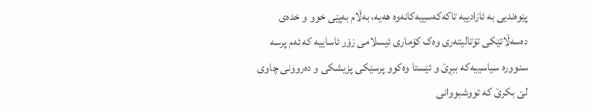پێوەندیی بە ئازادییە تاکەکەسییەکانەوە هەیە، بەڵام بەپێی خوو و خدەی دەسەڵاتێکی تۆتالیتەری وەک کۆماری ئیسلامی زۆر ئاساییە کە ئەم پرسە سنوورە سیاسییەکە ببڕێ و ئێستا وەکوو پرسێکی پزیشکی و دەروونی چاوی لێ بکرێ کە تووشبووانی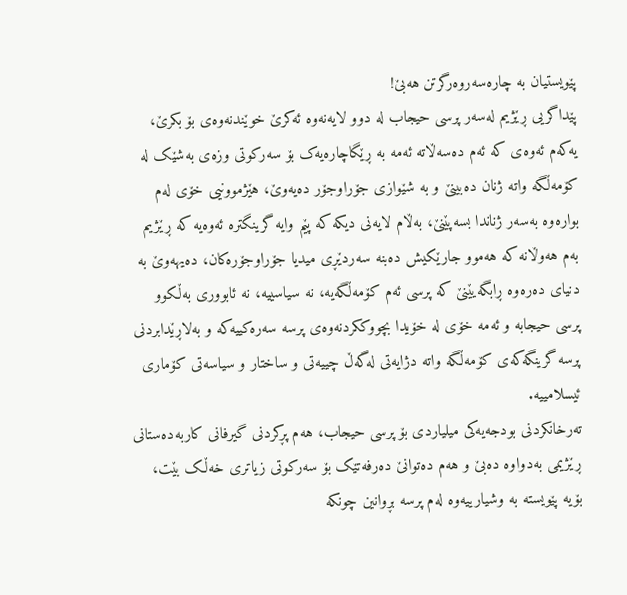پێویستیان بە چارەسەروەرگرتن هەبێ!
پێداگریی ڕێژیم لەسەر پرسی حیجاب لە دوو لایەنەوە ئەکرێ خوێندنەوەی بۆ بکرێ، یەکەم ئەوەی کە ئەم دەسەڵاتە ئەمە بە ڕێگاچارەیەک بۆ سەرکوتی وزەی بەشێک لە کۆمەڵگە واتە ژنان دەبینێ و بە شێوازی جۆراوجۆر دەیەوێ، هێژموونیی خۆی لەم بوارەوە بەسەر ژناندا بسەپێنێ، بەڵام لایەنی دیکە کە پێم وایە گرینگترە ئەوەیە کە ڕێژیم بەم هەوڵانە کە هەموو جارێکیش دەبنە سەردێڕی میدیا جۆراوجۆرەکان، دەیهەوێ بە دنیای دەرەوە ڕابگەیێنێ کە پرسی ئەم کۆمەڵگەیە، نە سیاسییە، نە ئابووری بەڵکوو پرسی حیجابە و ئەمە خۆی لە خۆیدا بچووککردنەوەی پرسە سەرەکییەکە و بەلاڕێدابردنی پرسە گرینگەکەی کۆمەڵگە واتە دژایەتی لەگەڵ چییەتی و ساختار و سیاسەتی کۆماری ئیسلامییە.
تەرخانکردنی بودجەیەکی میلیاردی بۆ پرسی حیجاب، هەم پڕکردنی گیرفانی کاربەدەستانی ڕێژیمی بەدواوە دەبێ و هەم دەتوانێ دەرفەتێک بۆ سەرکوتی زیاتری خەڵک بێت، بۆیە پێویستە بە وشیارییەوە لەم پرسە بڕوانین چونکە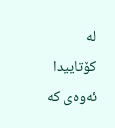لە کۆتاییدا ئەوەی کە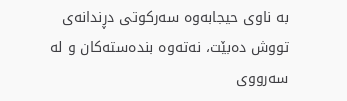بە ناوی حیجابەوە سەرکوتی دڕندانەی تووش دەبێت، نەتەوە بندەستەکان و لە سەرووی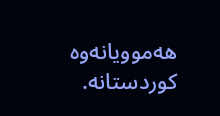هەموویانەوە کوردستانە.